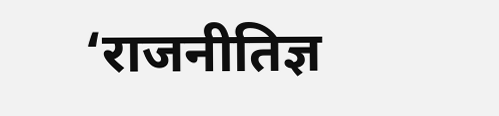‘राजनीतिज्ञ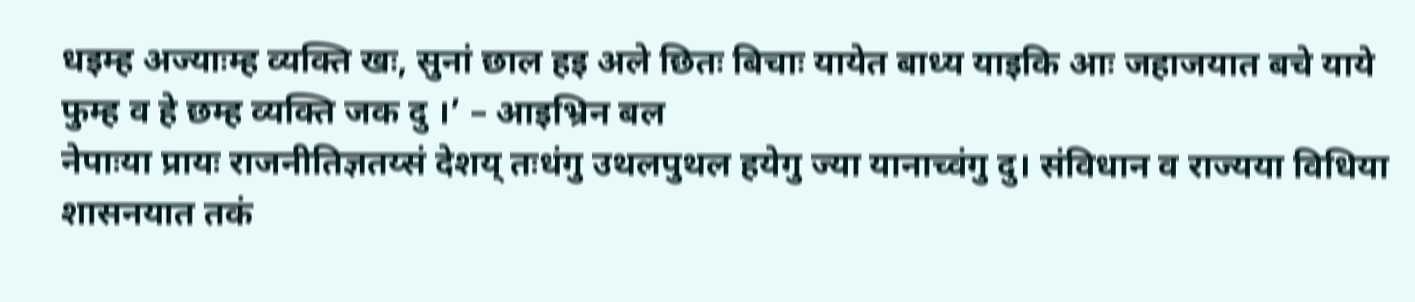धइम्ह अज्याःम्ह व्यक्ति खः, सुनां छाल हइ अले छितः बिचाः यायेत बाध्य याइकि आः जहाजयात बचे याये फुम्ह व हे छम्ह व्यक्ति जक दु ।’ – आइभ्रिन बल
नेपाःया प्रायः राजनीतिज्ञतय्सं देशय् तःधंगु उथलपुथल हयेगु ज्या यानाच्वंगु दु। संविधान व राज्यया विधिया शासनयात तकं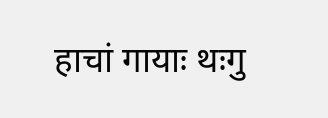हाचां गायाः थःगु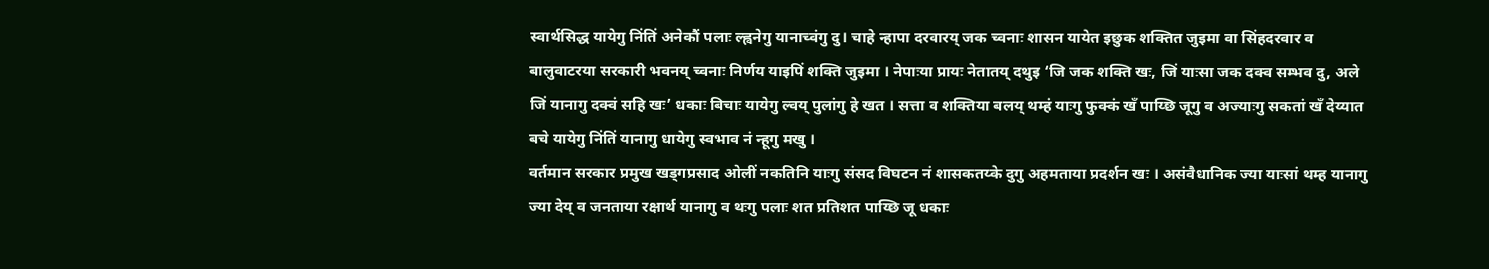स्वार्थसिद्ध यायेगु निंतिं अनेकौं पलाः ल्ह्वनेगु यानाच्वंगु दु। चाहे न्हापा दरवारय् जक च्वनाः शासन यायेत इछुक शक्तित जुइमा वा सिंहदरवार व बालुवाटरया सरकारी भवनय् च्वनाः निर्णय याइपिं शक्ति जुइमा । नेपाःया प्रायः नेतातय् दथुइ ‘जि जक शक्ति खः, जिं याःसा जक दक्व सम्भव दु, अले जिं यानागु दक्वं सहि खः’ धकाः बिचाः यायेगु ल्वय् पुलांगु हे खत । सत्ता व शक्तिया बलय् थम्हं याःगु फुक्कं खँ पाय्छि जूगु व अज्याःगु सकतां खँ देय्यात बचे यायेगु निंतिं यानागु धायेगु स्वभाव नं न्हूगु मखु ।
वर्तमान सरकार प्रमुख खड्गप्रसाद ओलीं नकतिनि याःगु संसद विघटन नं शासकतय्के दुगु अहमताया प्रदर्शन खः । असंवैधानिक ज्या याःसां थम्ह यानागु ज्या देय् व जनताया रक्षार्थ यानागु व थःगु पलाः शत प्रतिशत पाय्छि जू धकाः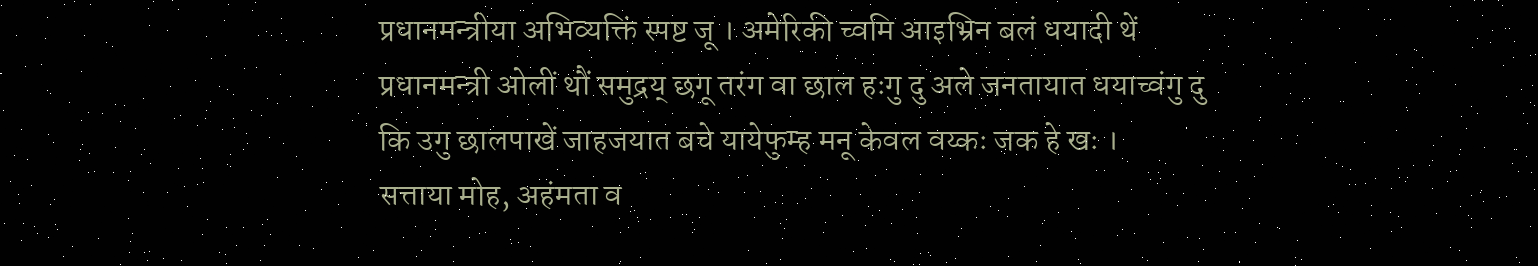प्रधानमन्त्रीया अभिव्यक्तिं स्पष्ट जू । अमेरिकी च्वमि आइभ्रिन बलं धयादी थें प्रधानमन्त्री ओलीं थौं समुद्रय् छगू तरंग वा छाल हःगु दु अले जनतायात धयाच्वंगु दु कि उगु छालपाखें जाहजयात बचे यायेफुम्ह मनू केवल वय्कः जक हे खः ।
सत्ताया मोह, अहंमता व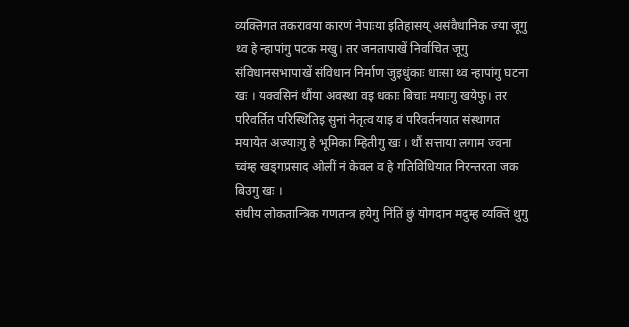व्यक्तिगत तकरावया कारणं नेपाःया इतिहासय् असंवैधानिक ज्या जूगु थ्व हे न्हापांगु पटक मखु। तर जनतापाखें निर्वाचित जूगु संविधानसभापाखें संविधान निर्माण जुइधुंकाः धाःसा थ्व न्हापांगु घटना खः । यक्वसिनं थौंया अवस्था वइ धकाः बिचाः मयाःगु खयेफु। तर परिवर्तित परिस्थितिइ सुनां नेतृत्व याइ वं परिवर्तनयात संस्थागत मयायेत अज्याःगु हे भूमिका म्हितीगु खः । थौं सत्ताया लगाम ज्वना च्वंम्ह खड्गप्रसाद ओलीं नं केवल व हे गतिविधियात निरन्तरता जक बिउगु खः ।
संघीय लोकतान्त्रिक गणतन्त्र हयेगु निंतिं छुं योगदान मदुम्ह व्यक्तिं थुगु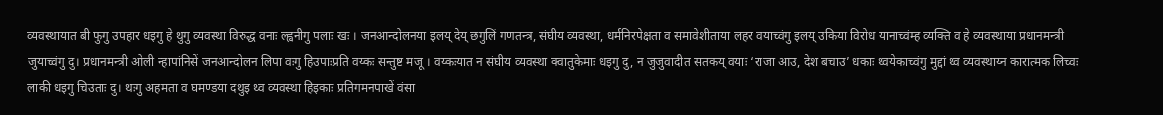व्यवस्थायात बी फुगु उपहार धइगु हे थुगु व्यवस्था विरुद्ध वनाः ल्ह्वनीगु पलाः खः । जनआन्दोलनया इलय् देय् छगुलिं गणतन्त्र, संघीय व्यवस्था, धर्मनिरपेक्षता व समावेशीताया लहर वयाच्वंगु इलय् उकिया विरोध यानाच्वंम्ह व्यक्ति व हे व्यवस्थाया प्रधानमन्त्री जुयाच्वंगु दु। प्रधानमन्त्री ओली न्हापांनिसें जनआन्दोलन लिपा वःगु हिउपाःप्रति वय्कः सन्तुष्ट मजू । वय्कःयात न संघीय व्यवस्था क्वातुकेमाः धइगु दु, न जुजुवादीत सतकय् वयाः ‘राजा आउ, देश बचाउ’ धकाः थ्वयेकाच्वंगु मुद्दां थ्व व्यवस्थाय्न कारात्मक लिच्वः लाकी धइगु चिउताः दु। थःगु अहमता व घमण्डया दथुइ थ्व व्यवस्था हिइकाः प्रतिगमनपाखें वंसा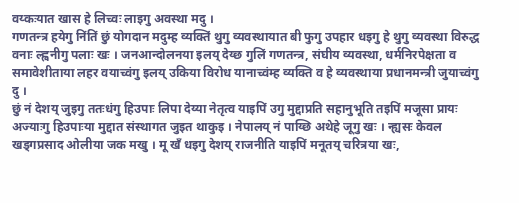वय्कःयात खास हे लिच्वः लाइगु अवस्था मदु ।
गणतन्त्र हयेगु निंतिं छुं योगदान मदुम्ह व्यक्तिं थुगु व्यवस्थायात बी फुगु उपहार धइगु हे थुगु व्यवस्था विरुद्ध वनाः ल्ह्वनीगु पलाः खः । जनआन्दोलनया इलय् देय्छ गुलिं गणतन्त्र, संघीय व्यवस्था, धर्मनिरपेक्षता व समावेशीताया लहर वयाच्वंगु इलय् उकिया विरोध यानाच्वंम्ह व्यक्ति व हे व्यवस्थाया प्रधानमन्त्री जुयाच्वंगु दु ।
छुं नं देशय् जुइगु ततःधंगु हिउपाः लिपा देय्या नेतृत्व याइपिं उगु मुद्दाप्रति सहानुभूति तइपिं मजूसा प्रायः अज्याःगु हिउपाःया मुद्दात संस्थागत जुइत थाकुइ । नेपालय् नं पाय्छि अथेहे जूगु खः । न्ह्यसः केवल खड्गप्रसाद ओलीया जक मखु । मू खँ धइगु देशय् राजनीति याइपिं मनूतय् चरित्रया खः,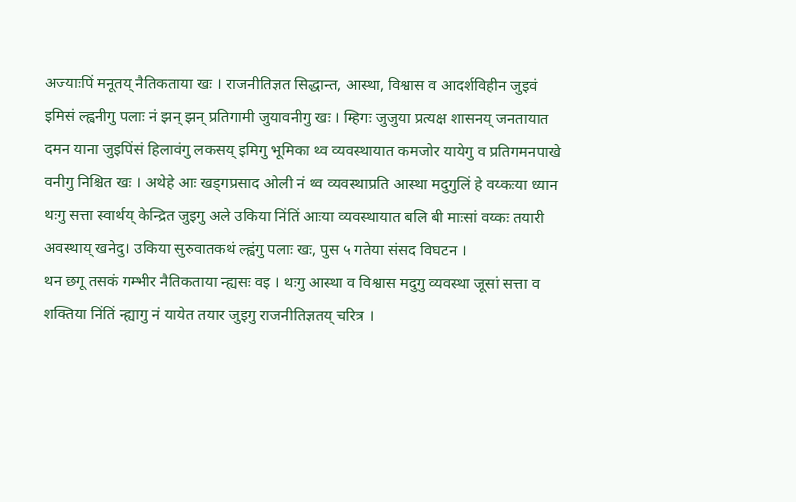अज्याःपिं मनूतय् नैतिकताया खः । राजनीतिज्ञत सिद्धान्त, आस्था, विश्वास व आदर्शविहीन जुइवं इमिसं ल्ह्वनीगु पलाः नं झन् झन् प्रतिगामी जुयावनीगु खः । म्हिगः जुजुया प्रत्यक्ष शासनय् जनतायात दमन याना जुइपिंसं हिलावंगु लकसय् इमिगु भूमिका थ्व व्यवस्थायात कमजोर यायेगु व प्रतिगमनपाखे वनीगु निश्चित खः । अथेहे आः खड्गप्रसाद ओली नं थ्व व्यवस्थाप्रति आस्था मदुगुलिं हे वय्कःया ध्यान थःगु सत्ता स्वार्थय् केन्द्रित जुइगु अले उकिया निंतिं आःया व्यवस्थायात बलि बी माःसां वय्कः तयारी अवस्थाय् खनेदु। उकिया सुरुवातकथं ल्ह्वंगु पलाः खः, पुस ५ गतेया संसद विघटन ।
थन छगू तसकं गम्भीर नैतिकताया न्ह्यसः वइ । थःगु आस्था व विश्वास मदुगु व्यवस्था जूसां सत्ता व शक्तिया निंतिं न्ह्यागु नं यायेत तयार जुइगु राजनीतिज्ञतय् चरित्र ।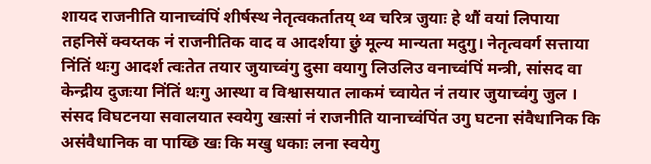शायद राजनीति यानाच्वंपिं शीर्षस्थ नेतृत्वकर्तातय् थ्व चरित्र जुयाः हे थौं वयां लिपाया तहनिसें क्वय्तक नं राजनीतिक वाद व आदर्शया छुं मूल्य मान्यता मदुगु। नेतृत्ववर्ग सत्ताया निंतिं थःगु आदर्श त्वःतेत तयार जुयाच्वंगु दुसा वयागु लिउलिउ वनाच्वंपिं मन्त्री, सांसद वा केन्द्रीय दुजःया निंतिं थःगु आस्था व विश्वासयात लाकमं च्वायेत नं तयार जुयाच्वंगु जुल ।
संसद विघटनया सवालयात स्वयेगु खःसां नं राजनीति यानाच्वंपिंत उगु घटना संवैधानिक कि असंवैधानिक वा पाय्छि खः कि मखु धकाः लना स्वयेगु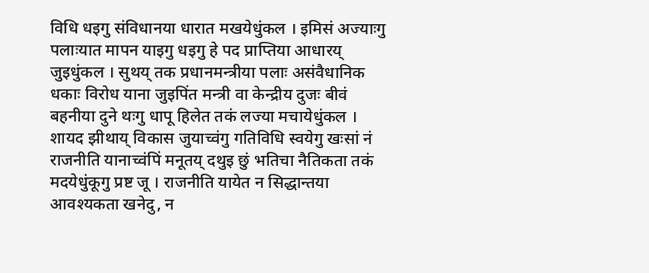विधि धइगु संविधानया धारात मखयेधुंकल । इमिसं अज्याःगु पलाःयात मापन याइगु धइगु हे पद प्राप्तिया आधारय् जुइधुंकल । सुथय् तक प्रधानमन्त्रीया पलाः असंवैधानिक धकाः विरोध याना जुइपिंत मन्त्री वा केन्द्रीय दुजः बीवं बहनीया दुने थःगु धापू हिलेत तकं लज्या मचायेधुंकल ।
शायद झीथाय् विकास जुयाच्वंगु गतिविधि स्वयेगु खःसां नं राजनीति यानाच्वंपिं मनूतय् दथुइ छुं भतिचा नैतिकता तकं मदयेधुंकूगु प्रष्ट जू । राजनीति यायेत न सिद्धान्तया आवश्यकता खनेदु, न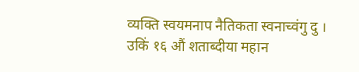व्यक्ति स्वयमनाप नैतिकता स्वनाच्वंगु दु । उकिं १६ औं शताब्दीया महान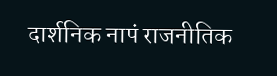दार्शनिक नापं राजनीतिक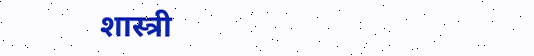शास्त्री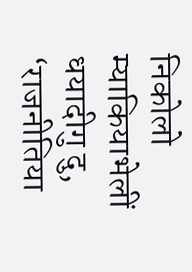निकोलो म्याकियाभेलीं धयादीगु दु, ‘राजनीतिया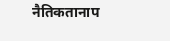नैतिकतानाप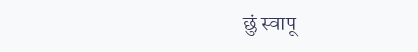छुं स्वापू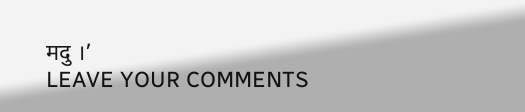मदु ।’
LEAVE YOUR COMMENTS